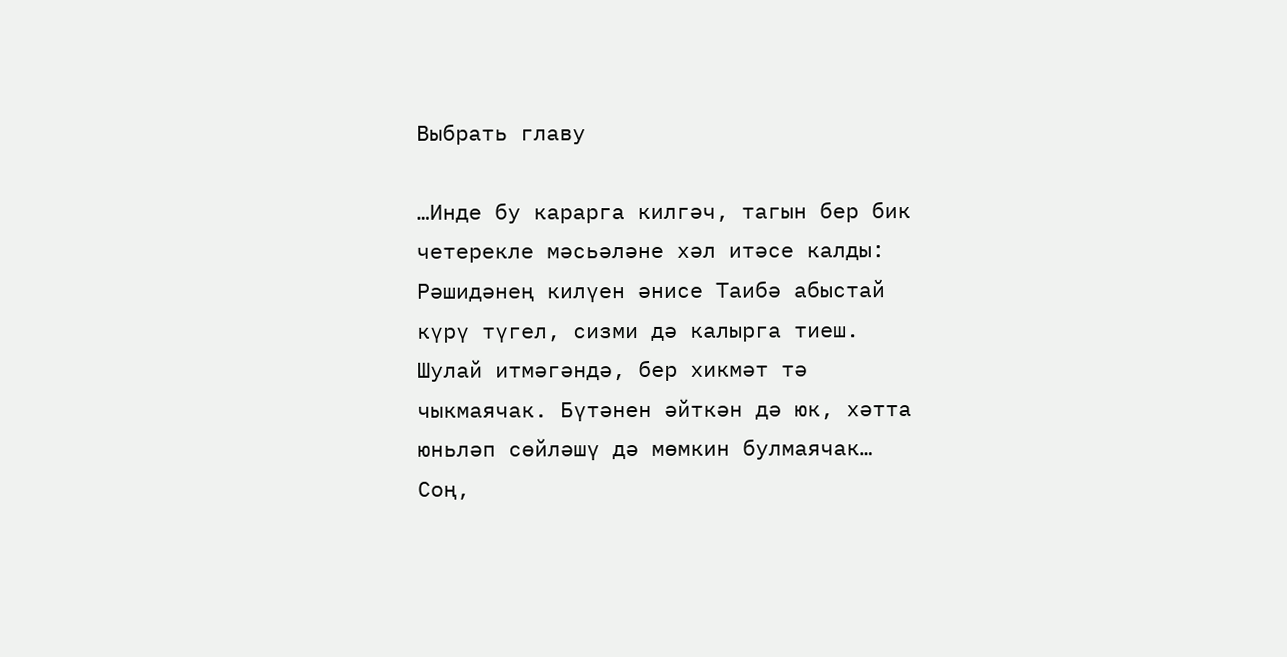Выбрать главу

…Инде бу карарга килгәч, тагын бер бик четерекле мәсьәләне хәл итәсе калды: Рәшидәнең килүен әнисе Таибә абыстай күрү түгел, сизми дә калырга тиеш. Шулай итмәгәндә, бер хикмәт тә чыкмаячак. Бүтәнен әйткән дә юк, хәтта юньләп сөйләшү дә мөмкин булмаячак… Соң,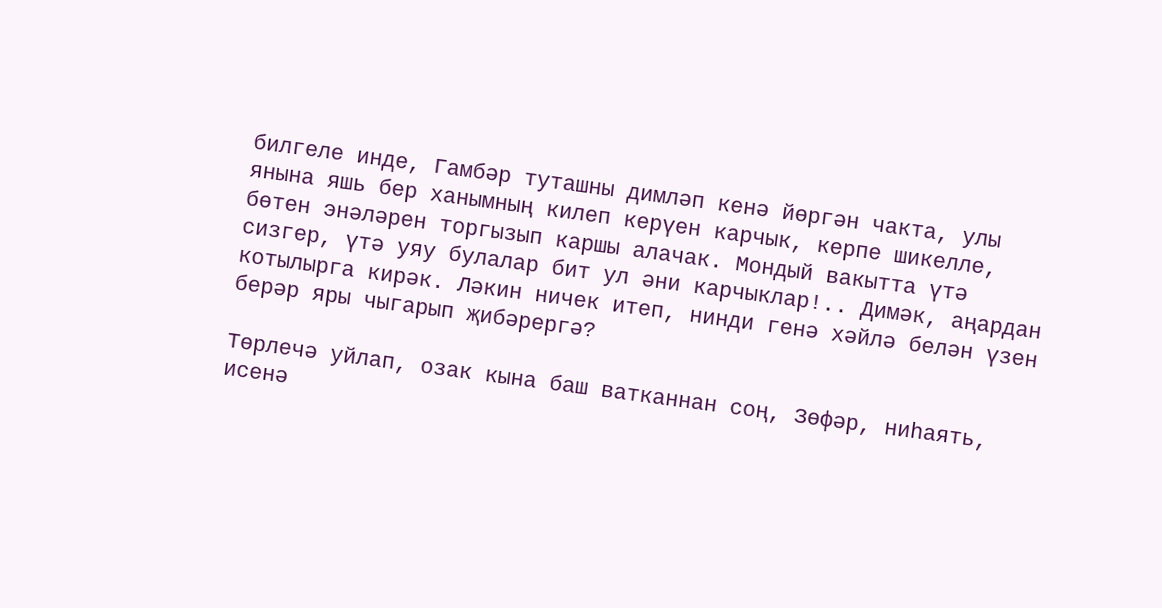билгеле инде, Гамбәр туташны димләп кенә йөргән чакта, улы янына яшь бер ханымның килеп керүен карчык, керпе шикелле, бөтен энәләрен торгызып каршы алачак. Мондый вакытта үтә сизгер, үтә уяу булалар бит ул әни карчыклар!.. Димәк, аңардан котылырга кирәк. Ләкин ничек итеп, нинди генә хәйлә белән үзен берәр яры чыгарып җибәрергә?

Төрлечә уйлап, озак кына баш ватканнан соң, Зөфәр, ниһаять, исенә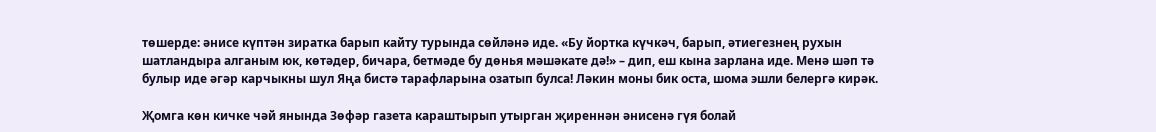төшерде: әнисе күптән зиратка барып кайту турында сөйләнә иде. «Бу йортка күчкәч, барып, әтиегезнең рухын шатландыра алганым юк, көтәдер, бичара, бетмәде бу дөнья мәшәкате дә!» – дип, еш кына зарлана иде. Менә шәп тә булыр иде әгәр карчыкны шул Яңа бистә тарафларына озатып булса! Ләкин моны бик оста, шома эшли белергә кирәк.

Җомга көн кичке чәй янында Зөфәр газета караштырып утырган җиреннән әнисенә гүя болай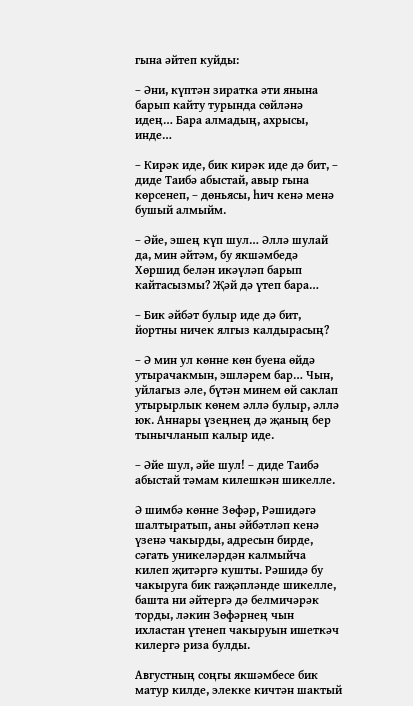гына әйтеп куйды:

– Әни, күптән зиратка әти янына барып кайту турында сөйләнә идең… Бара алмадың, ахрысы, инде…

– Кирәк иде, бик кирәк иде дә бит, – диде Таибә абыстай, авыр гына көрсенеп, – дөньясы, һич кенә менә бушый алмыйм.

– Әйе, эшең күп шул… Әллә шулай да, мин әйтәм, бу якшәмбедә Хөршид белән икәүләп барып кайтасызмы? Җәй дә үтеп бара…

– Бик әйбәт булыр иде дә бит, йортны ничек ялгыз калдырасың?

– Ә мин ул көнне көн буена өйдә утырачакмын, эшләрем бар… Чын, уйлагыз әле, бүтән минем өй саклап утырырлык көнем әллә булыр, әллә юк. Аннары үзеңнең дә җаның бер тынычланып калыр иде.

– Әйе шул, әйе шул! – диде Таибә абыстай тәмам килешкән шикелле.

Ә шимбә көнне Зөфәр, Рәшидәгә шалтыратып, аны әйбәтләп кенә үзенә чакырды, адресын бирде, сәгать уникеләрдән калмыйча килеп җитәргә кушты. Рәшидә бу чакыруга бик гаҗәпләнде шикелле, башта ни әйтергә дә белмичәрәк торды, ләкин Зөфәрнең чын ихластан үтенеп чакыруын ишеткәч килергә риза булды.

Августның соңгы якшәмбесе бик матур килде, элекке кичтән шактый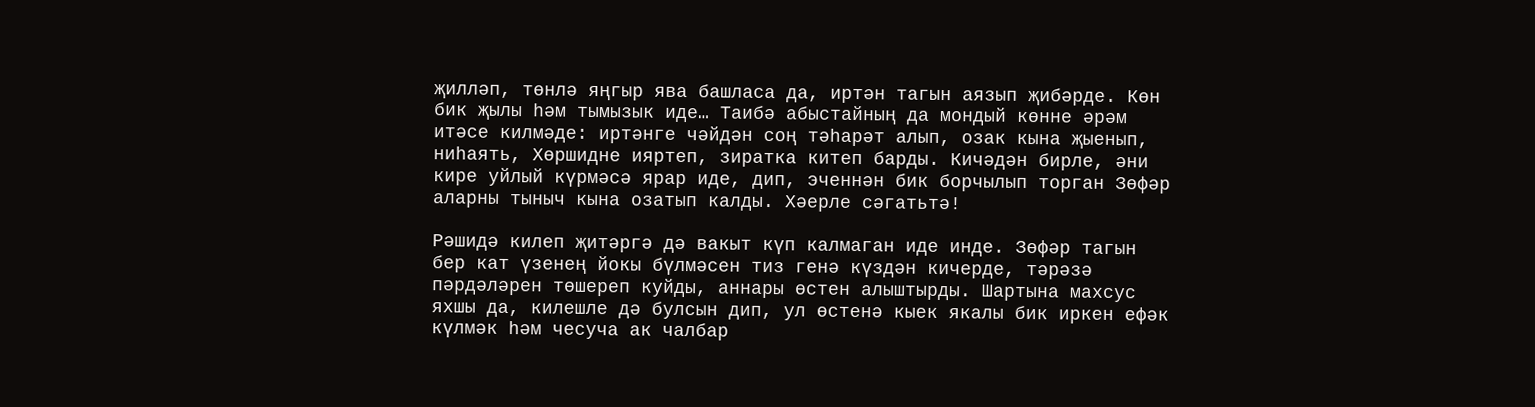җилләп, төнлә яңгыр ява башласа да, иртән тагын аязып җибәрде. Көн бик җылы һәм тымызык иде… Таибә абыстайның да мондый көнне әрәм итәсе килмәде: иртәнге чәйдән соң тәһарәт алып, озак кына җыенып, ниһаять, Хөршидне ияртеп, зиратка китеп барды. Кичәдән бирле, әни кире уйлый күрмәсә ярар иде, дип, эченнән бик борчылып торган Зөфәр аларны тыныч кына озатып калды. Хәерле сәгатьтә!

Рәшидә килеп җитәргә дә вакыт күп калмаган иде инде. Зөфәр тагын бер кат үзенең йокы бүлмәсен тиз генә күздән кичерде, тәрәзә пәрдәләрен төшереп куйды, аннары өстен алыштырды. Шартына махсус яхшы да, килешле дә булсын дип, ул өстенә кыек якалы бик иркен ефәк күлмәк һәм чесуча ак чалбар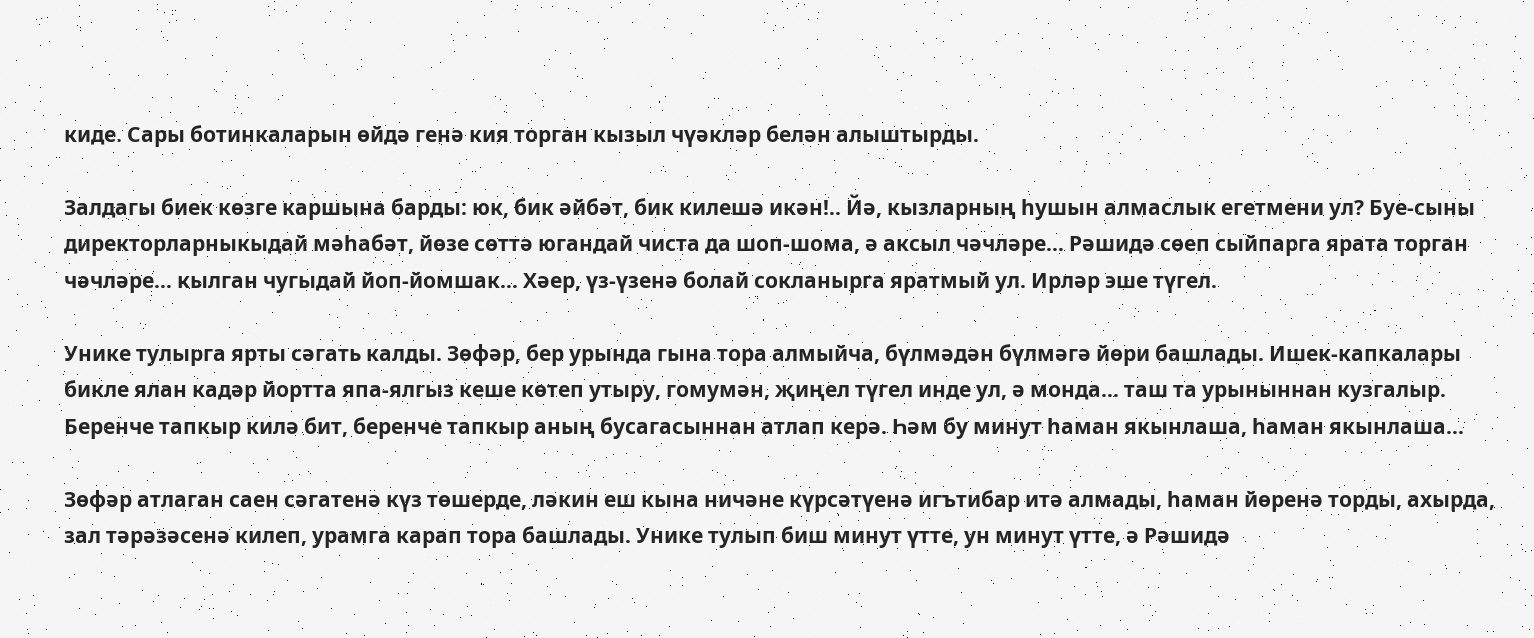киде. Сары ботинкаларын өйдә генә кия торган кызыл чүәкләр белән алыштырды.

Залдагы биек көзге каршына барды: юк, бик әйбәт, бик килешә икән!.. Йә, кызларның һушын алмаслык егетмени ул? Буе-сыны директорларныкыдай мәһабәт, йөзе сөттә югандай чиста да шоп-шома, ә аксыл чәчләре… Рәшидә сөеп сыйпарга ярата торган чәчләре… кылган чугыдай йоп-йомшак… Хәер, үз-үзенә болай сокланырга яратмый ул. Ирләр эше түгел.

Унике тулырга ярты сәгать калды. Зөфәр, бер урында гына тора алмыйча, бүлмәдән бүлмәгә йөри башлады. Ишек-капкалары бикле ялан кадәр йортта япа-ялгыз кеше көтеп утыру, гомумән, җиңел түгел инде ул, ә монда… таш та урыныннан кузгалыр. Беренче тапкыр килә бит, беренче тапкыр аның бусагасыннан атлап керә. Һәм бу минут һаман якынлаша, һаман якынлаша…

Зөфәр атлаган саен сәгатенә күз төшерде, ләкин еш кына ничәне күрсәтүенә игътибар итә алмады, һаман йөренә торды, ахырда, зал тәрәзәсенә килеп, урамга карап тора башлады. Унике тулып биш минут үтте, ун минут үтте, ә Рәшидә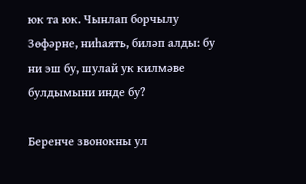юк та юк. Чынлап борчылу Зөфәрне, ниһаять, биләп алды: бу ни эш бу, шулай ук килмәве булдымыни инде бу?

Беренче звонокны ул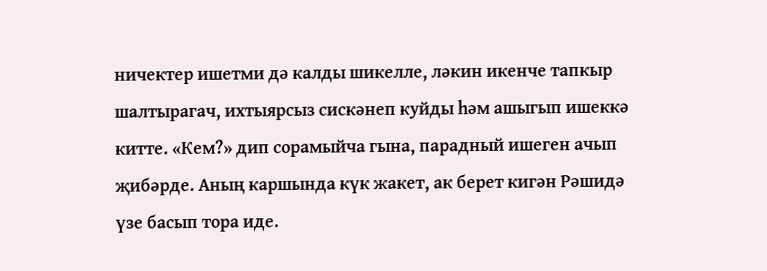ничектер ишетми дә калды шикелле, ләкин икенче тапкыр шалтырагач, ихтыярсыз сискәнеп куйды һәм ашыгып ишеккә китте. «Кем?» дип сорамыйча гына, парадный ишеген ачып җибәрде. Аның каршында күк жакет, ак берет кигән Рәшидә үзе басып тора иде.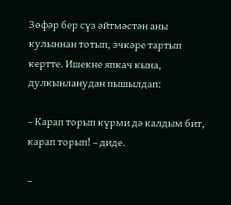Зөфәр бер сүз әйтмәстән аны кулыннан тотып, эчкәре тартып кертте. Ишекне япкач кына, дулкынланудан пышылдап:

– Карап торып күрми дә калдым бит, карап торып! – диде.

–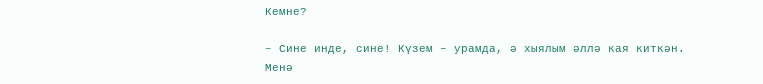Кемне?

– Сине инде, сине! Күзем – урамда, ә хыялым әллә кая киткән. Менә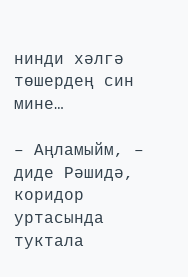нинди хәлгә төшердең син мине…

– Аңламыйм, – диде Рәшидә, коридор уртасында туктала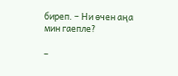биреп. – Ни өчен аңа мин гаепле?

–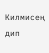Килмисең дип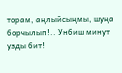торам, аңлыйсыңмы, шуңа борчылып!.. Унбиш минут узды бит!